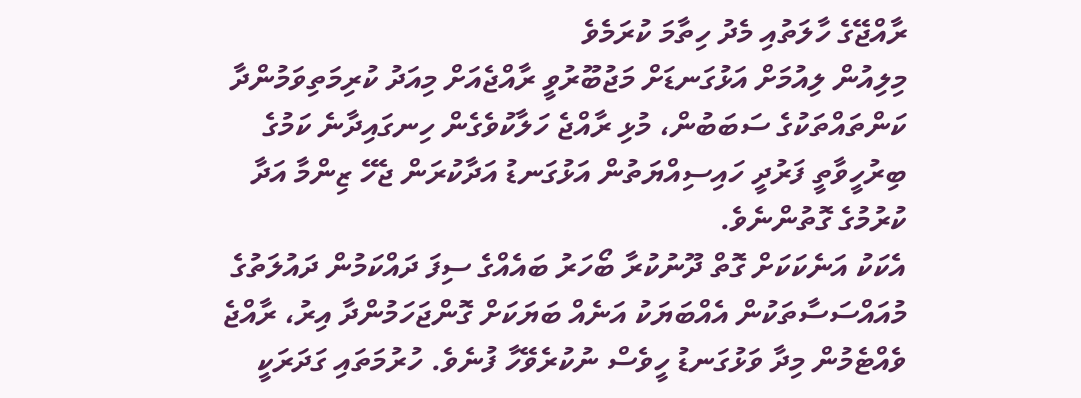ރާއްޖޭގެ ހާލަތުއި މެދު ހިތާމަ ކުރަމެވެ
މިލިއުން ލިއުމަށް އަޅުގަނޑަށް މަޖުބޫރުވީ ރާއްޖެއަށް މިއަދު ކުރިމަތިވަމުންދާ ކަންތައްތަކުގެ ސަބަބުން، މުޅި ރާއްޖެ ހަލާކުވެގެން ހިނގައިދާނެ ކަމުގެ ބިރުހީވާތީ ފަރުދީ ހައިސިއްޔަތުން އަޅުގަނޑު އަދާކުރަން ޖެހޭ ޒިންމާ އަދާ ކުރުމުގެ ގޮތުންނެވެ.
އެކަކު އަނެކަކަށް ގޮތް ދޫނުކުރާ ބޯހަރު ބައެއްގެ ސިފަ ދައްކަމުން ދައުލަތުގެ މުއައްސަސާތަކުން އެއްބަޔަކު އަނެއް ބަޔަކަށް ގޮންޖަހަމުންދާ އިރު، ރާއްޖެ ވެއްޓެމުން މިދާ ވަޅުގަނޑު ހީވެސް ނުކުރެވޭހާ ފުނެވެ. ހުރުމަތައި ގަދަރަކީ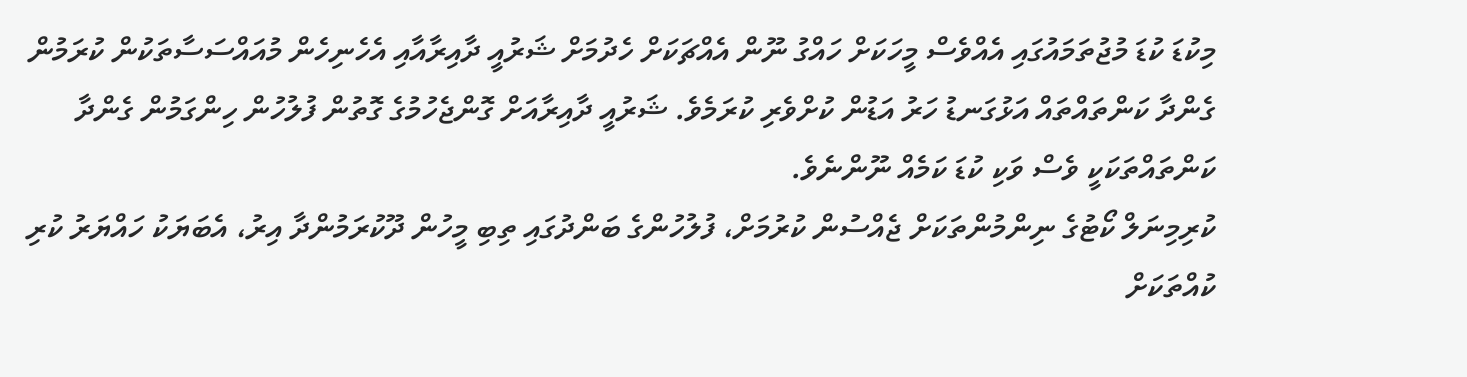މިކުޑަ ކުޑަ މުޖުތަމައުގައި އެއްވެސް މީހަކަށް ހައްގު ނޫން އެއްޗަކަށް ހެދުމަށް ޝަރުއީ ދާއިރާއާއި އެހެނިހެން މުއައްސަސާތަކުން ކުރަމުން ގެންދާ ކަންތައްތައް އަޅުގަނޑު ހަރު އަޑުން ކުށްވެރި ކުރަމެވެ. ޝަރުއީ ދާއިރާއަށް ގޮންޖެހުމުގެ ގޮތުން ފުލުހުން ހިންގަމުން ގެންދާ ކަންތައްތަކަކީ ވެސް ވަކި ކުޑަ ކަމެއް ނޫންނެވެ.
ކުރިމިނަލް ކޯޓުގެ ނިންމުންތަކަށް ޖެއްސުން ކުރުމަށް، ފުލުހުންގެ ބަންދުގައި ތިބި މީހުން ދޫކުރަމުންދާ އިރު، އެބަޔަކު ހައްޔަރު ކުރި ކުއްތަކަށް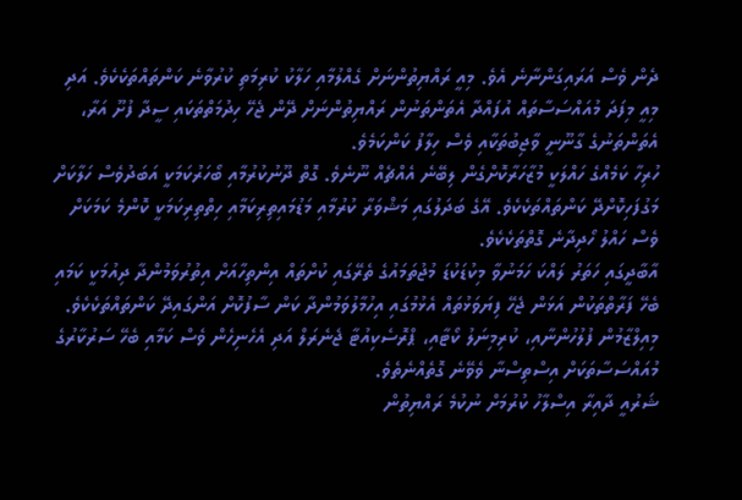ދެން ވެސް އަރައިގަންނާނެ އެވެ. މިއީ ރައްޔިތުންނަށް ގެއްލުމާއި ހަލާކު ކުރިމަތި ކުރުވާނެ ކަންތައްތަކެކެވެ. އަދި މިއީ މިފަދަ މުއައްސަސާތައް އުފައްދާ އެތަންތަނުން ރައްޔިތުންނަށް ދޭން ޖެހޭ ހިދުމަތްތަކައި ސީދާ ފުށޫ އަރާ، އެތަންތަނުގެ ގާނޫނީ ވާޖިބުތަކާއި ވެސް ހިލާފު ކަންކަމެވެ.
ހުރިހާ ކަމެއްގެ ހައްލަކީ މުޒާހަރާކޮށްގެން ލިބޭނެ އެއްޗެއް ނޫނެވެ. ގޮތް ދޫނުކުރުމާއި ބޯހަރުކަމަކީ އަބަދުވެސް ހަލާކަށް މަގުފަހިކޮށްދޭ ކަންތައްތަކެކެވެ. އޭގެ ބަދަލުގައި މަޝްވަރާ ކުރުމާއި މަޑުމައިތިރިކަމާއި ހިތްތިރިކަމަކީ ކޮންމެ ކަމަކަށް ވެސް ހައްލު ހޯދިދާނެ ގޮތްތަކެކެވެ.
އާބާދީގައި ހަތަރު ލައްކަ ހަމަނުވާ މިކުޑަކުޑަ މުޖުތަމައުގެ ތެރޭގައި ކުށްތައް އިންތިހާއަށް އިތުރުވަމުންދާ ދިއުމަކީ ކަމައި ބެހޭ ފަރާތްތަކުން އަޅަން ޖެހޭ ފިޔަވަޅުތައް އެޅުމުގައި އިހުމާލުވަމުންދާ ކަން ސާފުކޮށް އަންގައިދޭ ކަންތައްތަކެކެވެ. މިއިލްޒާމުން ފުލުހުންނާއި، ކުރިމިނަލު ކޯޓާއި، ޕްރޮސެކިއުޓާ ޖެނެރަލް އަދި އެހެނިހެން ވެސް ކަމާއި ބެހޭ ސަރުކާރުގެ މުއައްސަސާތަކަށް އިސްތިސްނާ ވެވޭނެ ގޮތެއްނެތެވެ.
ޝަރުއީ ދާއިރާ އިސްލާހު ކުރުމަށް ނުކުމެ ރައްޔިތުން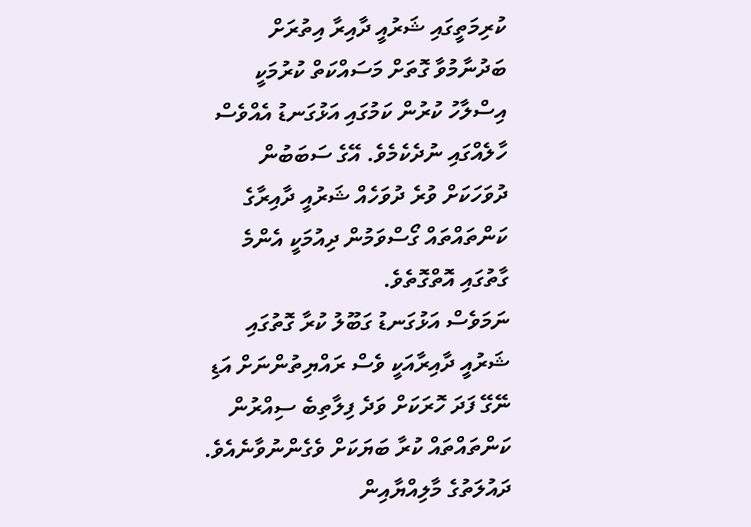ކުރިމަތީގައި ޝަރުއީ ދާއިރާ އިތުރަށް ބަދުނާމުވާ ގޮތަށް މަސައްކަތް ކުރުމަކީ އިސްލާހު ކުރުން ކަމުގައި އަޅުގަނޑު އެއްވެސް ހާލެއްގައި ނުދެކެމެވެ. އޭގެ ސަބަބުން ދުވަހަކަށް ވުރެ ދުވަހެއް ޝަރުއީ ދާއިރާގެ ކަންތައްތައް ގޯސްވަމުން ދިއުމަކީ އެންމެ ގާތުގައި އޮތްގޮތެވެ.
ނަމަވެސް އަޅުގަނޑު ގަބޫލު ކުރާ ގޮތުގައި ޝަރުއީ ދާއިރާއަކީ ވެސް ރައްޔިތުންނަށް އަޑި ނޭގޭ ފަދަ ހޮރަކަށް ވަދެ ފިލާތިބެ ސިއްރުން ކަންތައްތައް ކުރާ ބަޔަކަށް ވެގެންނުވާނެއެވެ. ދައުލަތުގެ މާލިއްޔާއިން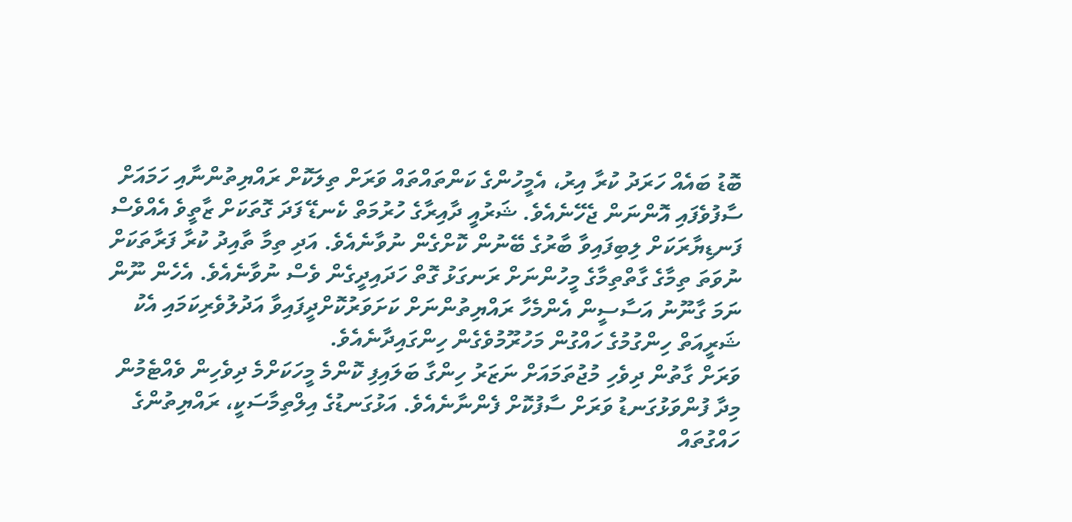ބޮޑު ބައެއް ހަރަދު ކުރާ އިރު، އެމީހުންގެ ކަންތައްތައް ވަރަށް ތިލަކޮށް ރައްޔިތުންނާއި ހަމައަށް ސާފުވެފައި އޮންނަން ޖެހޭނެއެވެ. ޝަރުއީ ދާއިރާގެ ހުރުމަތް ކެނޑޭ ފަދަ ގޮތަކަށް ޒާތީވެ އެއްވެސް ފަނޑިޔާރަކަށް ލިބިފައިވާ ބާރުގެ ބޭނުން ކޮށްގެން ނުވާނެއެވެ. އަދި ތިމާ ތާއިދު ކުރާ ފަރާތަކަށް ނުވަތަ ތިމާގެ ގާތްތިމާގެ މީހުންނަށް ރަނގަޅު ގޮތް ހަދައިދީގެން ވެސް ނުވާނެއެވެ. އެހެން ނޫން ނަމަ ގާނޫނު އަސާސީން އެންމެހާ ރައްޔިތުންނަށް ކަށަވަރުކޮށްދީފައިވާ އަދުލުވެރިކަމައި އެކު ޝަރީއަތް ހިންގުމުގެ ހައްގުން މަހުރޫމުވެގެން ހިންގައިދާނެއެވެ.
ވަރަށް ގާތުން ދިވެހި މުޖުތަމައަށް ނަޒަރު ހިންގާ ބަލައިފި ކޮންމެ މީހަކަށްމެ ދިވެހިން ވެއްޓެމުން މިދާ ފުންވަޅުގަނޑު ވަރަށް ސާފުކޮށް ފެންނާނެއެވެ. އަޅުގަނޑުގެ އިލްތިމާސަކީ، ރައްޔިތުންގެ ހައްގުތައް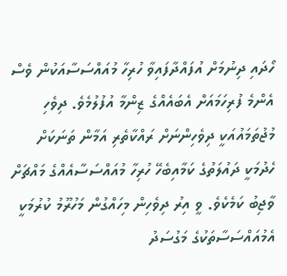ހޯދައި ދިނުމަށް އުފައްދާފައިވާ ހުރިހާ މުއައްސަސާއަކުން ވެސް އެންމެ ފުރިހަމައަށް އެބައެއްގެ ޒިންމާ އުފުލުމެވެ. ދިވެހި މުޖުތަމައުއަކީ ދިވެހިންނަށް ރައްކާތެރި އަމާން ތަނަކަށް ހެދުމަކީ ދައުލަތުގެ ކަމާއިބެހޭ ހުރިހާ މުއައްސަސާއެއްގެ މައްޗަށް ވާޖިބު ކަމެކެވެ. ވީ އިރު ދިވެހިން މިހައްގުން މަހުރޫމު ކުރުމަކީ އެމުއައްސަސާތަކުގެ މަގުސަދު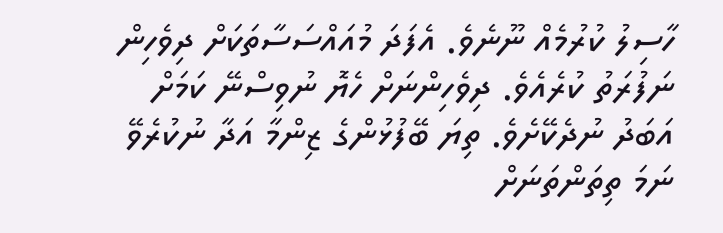ހާސިލު ކުރުމެއް ނޫނެވެ. އެފަދަ މުއައްސަސާތަކަށް ދިވެހިން ނަފުރަތު ކުރެއެވެ. ދިވެހިންނަށް ހެޔޮ ނުވިސްނޭ ކަމަށް އަބަދު ނުދެކޭށެވެ. ތިޔަ ބޭފުޅުންގެ ޒިންމާ އަދާ ނުކުރެވޭ ނަމަ ތިތަންތަނަށް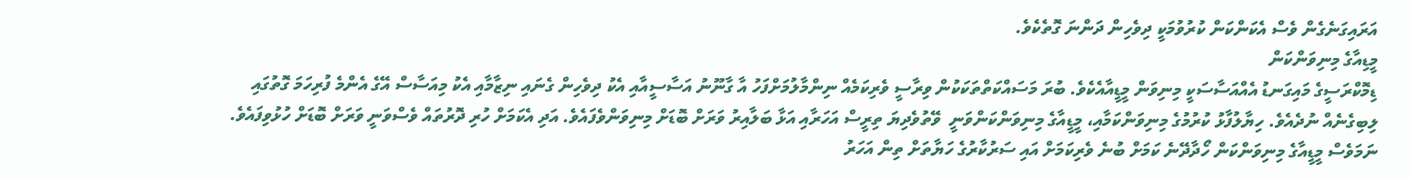އަރައިގަނެގެން ވެސް އެކަންކަން ކުރުވުމަކީ ދިވެހިން ދަންނަ ގޮތެކެވެ.
މީޑިއާގެ މިނިވަންކަން
ޑިމޮކްރަސީގެ މައިގަނޑު އެއްއަސާސަކީ މިނިވަން މީޑީއާއެކެވެ. ބުރަ މަސައްކަތްތަކަކުން ވިރާސީ ވެރިކަމެއް ނިންމާލުމަށްފަހު އާ ގާނޫނު އަސާސީއާއި އެކު ދިވެހިން ގެނައި ނިޒާމާއި އެކު މިއަސާސް އޭގެ އެންމެ ފުރިހަމަ ގޮތުގައި ލިބިގެނެއް ނުދެއެވެ. ހިޔާލުފާޅު ކުރުމުގެ މިނިވަންކަމާއި، މީޑީއާގެ މިނިވަންކަންވަނީ  ވޭތުވެދިޔަ ތިރީސް އަހަރާއި އަޅާ ބަލާއިރު ވަރަށް ބޮޑަށް މިނިވަންވެފައެވެ. އަދި އެކަމަށް ހުރި ދޮރުތައް ވެސްވަނީ ވަރަށް ބޮޑަށް ހުޅުވިފައެވެ.  ނަމަވެސް މީޑީއާގެ މިނިވަންކަން ހޯދާދޭނެ ކަމަށް ބުނެ ވެރިކަމަށް އައި ސަރުކާރުގެ ހަޔާތަށް ތިން އަހަރު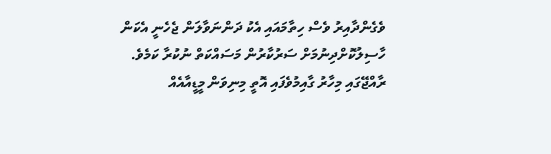ވެގެންދާއިރު ވެސް ހިތާމައައި އެކު ދަންނަވާލަން ޖެހެނީ އެކަން ހާސިލުކޮށްދިނުމަށް ސަރުކާރުން މަސައްކަތް ނުކުރާ ކަމެވެ.
ރާއްޖޭގައި މިހާރު ގާއިމުވެފައި އޮތީ މިނިވަން މީޑީއާއެއް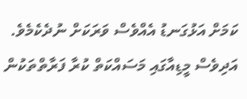ކަމަށް އަޅުގަނޑު އެއްވެސް ވަރަކަށް ނުދެކެމެވެ. އަދިވެސް މީޑިއާގައި މަސައްކަތް ކުރާ ފަރާތްތަކުން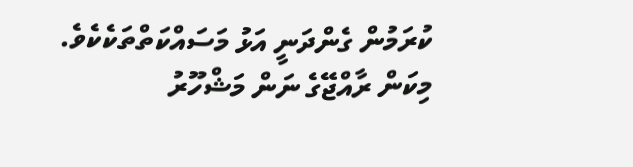ކުރަމުން ގެންދަނީ އަޅު މަސައްކަތްތަކެކެވެ. މިކަން ރާއްޖޭގެ ނަން މަޝްހޫރު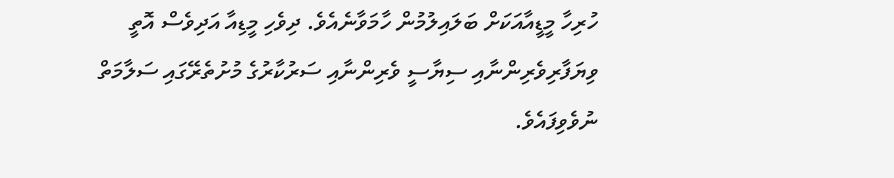ހުރިހާ މީޑީއާއަކަށް ބަލައިލުމުން ހާމަވާނެއެވެ. ދިވެހި މީޑިއާ އަދިވެސް އޮތީ ވިޔަފާރިވެރިންނާއި ސިޔާސީ ވެރިންނާއި ސަރުކާރުގެ މުށުތެރޭގައި ސަލާމަތް ނުވެވިފައެވެ.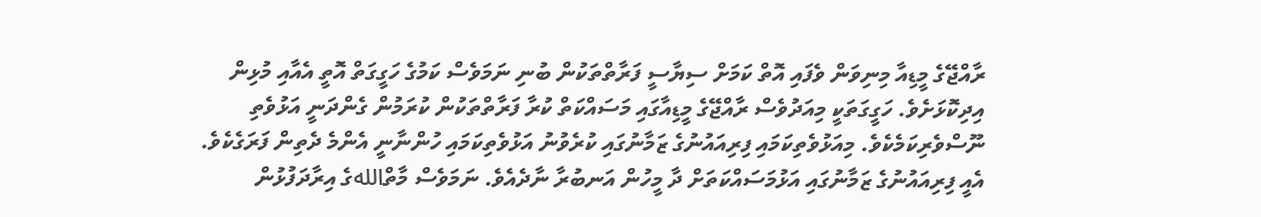ރާއްޖޭގެ މީޑިއާ މިނިވަން ވެފައި އޮތް ކަމަށް ސިޔާސީ ފަރާތްތަކުން ބުނި ނަމަވެސް ކަމުގެ ހަގީގަތް އޮތީ އެއާއި މުޅިން އިދިކޮޅަށެވެ. ހަގީގަތަކީ މިއަދުވެސް ރާއްޖޭގެ މީޑިއާގައި މަސައްކަތް ކުރާ ފަރާތްތަކުން ކުރަމުން ގެންދަނީ އަޅުވެތި ނޫސްވެރިކަމެކެވެ. މިއަޅުވެތިކަމައި ފިރިއައުނުގެ ޒަމާނުގައި ކުރެވުނު އަޅުވެތިކަމައި ހުންނާނީ އެންމެ ދެތިން ފަރަގެކެވެ. އެއީ ފިރިއައުނުގެ ޒަމާނުގައި އަޅުމަސައްކަތަށް ދާ މީހުން އަނބުރާ ނާދެއެވެ. ނަމަވެސް މާތްاللهގެ އިރާދަފުޅުން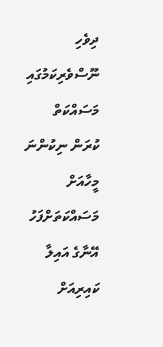ދިވެހި ނޫސްވެރިކަމުގައި މަސައްކަތް ކުރަން ނިކުންނަ މީހާއަށް މަސައްކަތަށްފަހު އޭނާގެ އައިލާ ކައިރިއަށް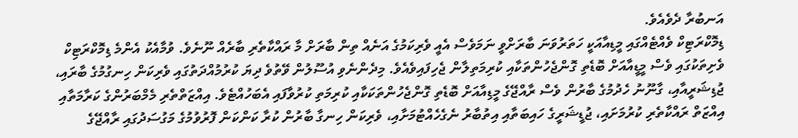އަނބުރާ ދެވެއެވެ.
ޑިމޮކްރަޓިކް ވެއްޓެއްގައި މީޑިއާއަކީ ހަތަރުވަނަ ބާރަށްވީ ނަމަވެސް އެއީ ވެރިކަމުގެ އަނެއް ތިން ބާރަށް މާ ރައްކާތެރި ބާރެއް ނޫނެވެ. ވުމާއެކު އެންމެ ޑިމޮކްރަޓިކް ވެށިތަކުގައި ވެސް މީޑީއާއަށް ބޮޑެތި ގޮންޖެހުންތަކާއި ކުރިމަތިލާން ޖެހިފައިވެއެވެ. މިދެންނެވި އުސޫލުން ވޭތުވެ ދިޔަ ކުރުމުއްދަތުގައި ވެރިކަން ހިނގުމުގެ ބާރައި، ޖުޑިޝަރީއާއި، ގާނޫނު ހެދުމުގެ ބާރުން ވެސް ރާއްޖޭގެ މީޑިއާއަށް ބޮޑެތި ގޮންޖެހުންތަކަކާއި ކުރިމަތި ކުރުވާފައި އެބަހުއްޓެވެ. އިއްޒަތްތެރި މެމްބަރުންގެ ކަރާމަތާއި އިއްޒަތް ރައްކާތެރި ކުރުމަށައި، ޖުޑީޝަރީގެ ހައިބަތާއި އިތުބާރު ނެގެހެއްޓުމަށާއި، ވެރިކަން ހިނގާ ބާރުން ކުރާ ކަންކަން ފޮރުވުމުގެ މަގުސަދުގައި ރާއްޖޭގެ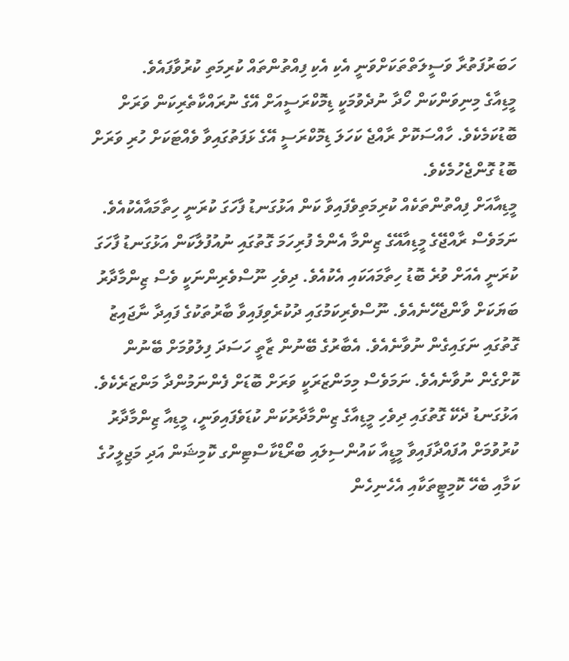ހަބަރުފަތުރާ ވަސީލަތްތަކަށްވަނީ އެކި އެކި ފިއްތުންތައް ކުރިމަތި ކުރުވާފައެވެ.
މީޑިއާގެ މިނިވަންކަން ހޯދާ ނުދެވުމަކީ ޑިމޮކްރަސީއަށް އޭގެ ނުރައްކާތެރިކަން ވަރަށް ބޮޑުކަމެކެވެ. ހާއްސަކޮށް ރާއްޖެ ކަހަލަ ޑިމޮކްރަސީ އޭގެ ޅަފަތުގައިވާ ވެއްޓަކަށް ހުރި ވަރަށް ބޮޑު ގޮންޖެހުމެކެވެ.
މީޑިއާއަށް ފިއްތުންތަކެއް ކުރިމަތިވެފައިވާ ކަން އަޅުގަނޑު ފާހަގަ ކުރަނީ ހިތާމައާއެކުއެވެ. ނަމަވެސް ރާއްޖޭގެ މީޑިއާއޭގެ ޒިންމާ އެންމެ ފުރިހަމަ ގޮތުގައި ނުއުފުލާކަން އަޅުގަނޑު ފާހަގަ ކުރަނީ އެއަށް ވުރެ ބޮޑު ހިތާމައަކައި އެކުއެވެ. ދިވެހި ނޫސްވެރިންނަކީ ވެސް ޒިންމާދާރު ބަޔަކަށް ވާންޖެހޭނެއެވެ. ނޫސްވެރިކަމުގައި ދުކުރެވިފައިވާ ބާރުތަކުގެ ފައިދާ ނާޖައިޒު ގޮތުގައި ނަގައިގެން ނުވާނެއެވެ. އެބާރުގެ ބޭނުން ޒާތީ ހަސަދަ ފިލުވުމަށް ބޭނުން ކޮށްގެން ނުވާނެއެވެ. ނަމަވެސް މިމަންޒަރަކީ ވަރަށް ބޮޑަށް ފެންނަމުންދާ މަންޒަރެކެވެ. އަޅުގަނޑު ދެކޭ ގޮތުގައި ދިވެހި މީޑިއާގެ ޒިންމާދާރުކަން ކުޑަވެފައިވަނީ، މީޑިއާ ޒިންމާދާރު ކުރުވުމަށް އުފައްދާފައިވާ މީޑީއާ ކައުންސިލައި ބްރޯޑްކާސްޓިންގ ކޮމިޝަން އަދި މަޖިލީހުގެ ކަމާއި ބެހޭ ކޮމިޓީތަކާއި އެހެނިހެން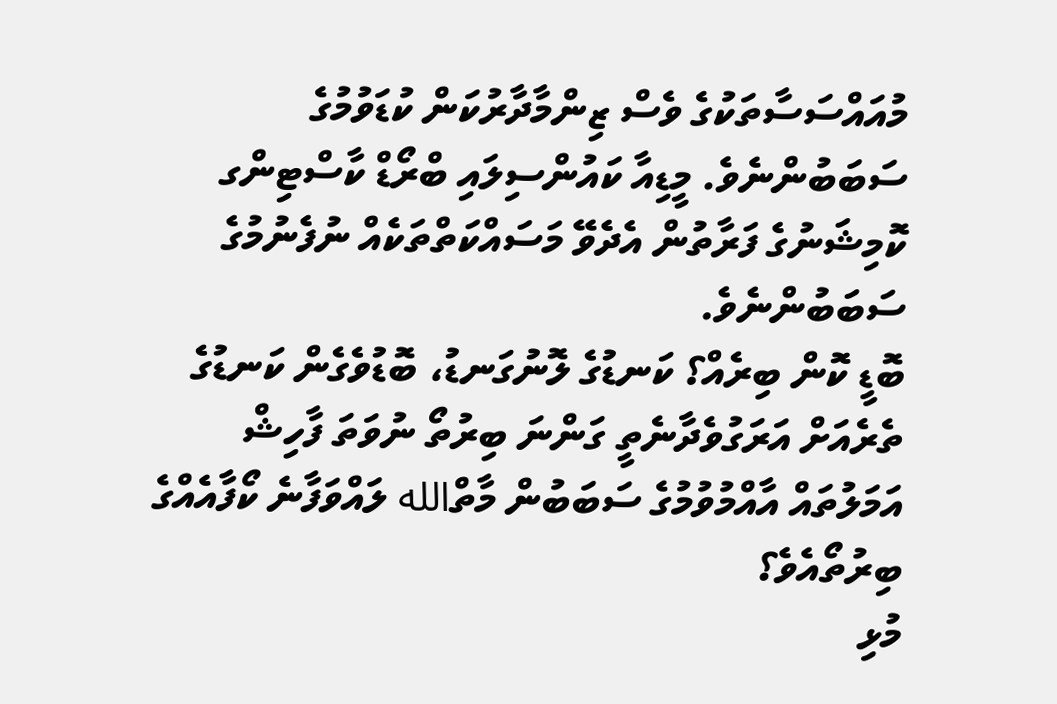މުއައްސަސާތަކުގެ ވެސް ޒިންމާދާރުކަން ކުޑަވުމުގެ ސަބަބުންނެވެ. މީޑިއާ ކައުންސިލައި ބްރޯޑް ކާސްޓިންގ ކޮމިޝަނުގެ ފަރާތުން އެދެވޭ މަސައްކަތްތަކެއް ނުފެނުމުގެ ސަބަބުންނެވެ.
ބޮޑީ ކޮން ބިރެއް؟ ކަނޑުގެ ލޮނުގަނޑު، ބޮޑުވެގެން ކަނޑުގެ ތެރެއަށް އަރަގުވެދާނެތީ ގަންނަ ބިރުތޯ ނުވަތަ ފާހިޝް އަމަލުތައް އާއްމުވުމުގެ ސަބަބުން މާތްالله ލައްވަފާނެ ކޯފާއެއްގެ ބިރުތޯއެވެ؟
މުޅި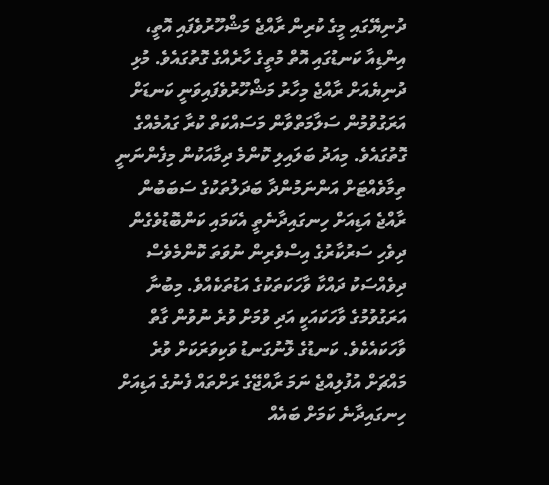ދުނިޔޭގައި މީގެ ކުރިން ރާއްޖެ މަޝްހޫރުވެފައި އޮތީ، އިންޑިއާ ކަނޑުގައި އޮތް މުތީގެ ހާރެއްގެ ގޮތުގައެވެ. މުޅި ދުނިޔެއަށް ރާއްޖެ މިހާރު މަޝްހޫރުވެފައިވަނީ ކަނޑަށް އަރަގުވުމުން ސަލާމަތްވާން މަސައްކަތް ކުރާ ގައުމެއްގެ ގޮތުގައެވެ. މިއަދު ބަލައިލި ކޮންމެ ދިމާއަކުން މިފެންނަނީ ތިމާވެއްޓަށް އަންނަމުންދާ ބަދަލުތަކުގެ ސަބަބުން ރާއްޖެ އަޑިއަށް ހިނގައިދާނެތީ އެކަމައި ކަންބޮޑުވެގެން ދިވެހި ސަރުކާރުގެ އިސްވެރިން ނުވަތަ ކޮންމެވެސް ދިވެއްސަކު ދައްކާ ވާހަކަތަކުގެ އަޑުތަކެއްވެ. މިބުނާ އަރަގުވުމުގެ ވާހަކައަކީ އަދި ވުމަށް ވުރެ ނުވުން ގާތް ވާހަކައެކެވެ. ކަނޑުގެ ލޮނުގަނޑު ވަކިވަރަކަށް ވުރެ މައްޗަށް އުފުލިއްޖެ ނަމަ ރާއްޖޭގެ ރަށްތައް ފެނުގެ އަޑިއަށް ހިނގައިދާނެ ކަމަށް ބައެއް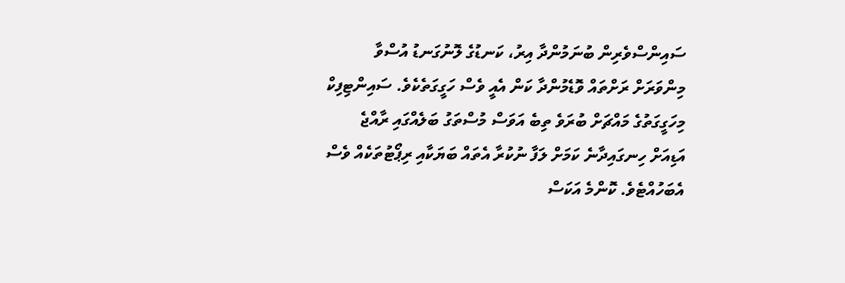ސައިންސްވެރިން ބުނަމުންދާ އިރު، ކަނޑުގެ ލޮނުގަނޑު އުސްވާ މިންވަރަށް ރަށްތައް ވޮޑެމުންދާ ކަން އެއީ ވެސް ހަގީގަތެކެވެ. ސައިންޓިފިކް މިހަގީގަތުގެ މައްޗަށް ބުރަވެ ތިބެ އަވަސް މުސްތަގު ބަލެއްގައި ރާއްޖެ އަޑިއަށް ހިނގައިދާނެ ކަމަށް ލަފާ ނުކުރާ އެތައް ބަޔަކާއި ރިޕޯޓުތަކެއް ވެސް އެބަހުއްޓެވެ. ކޮންމެ އަކަސް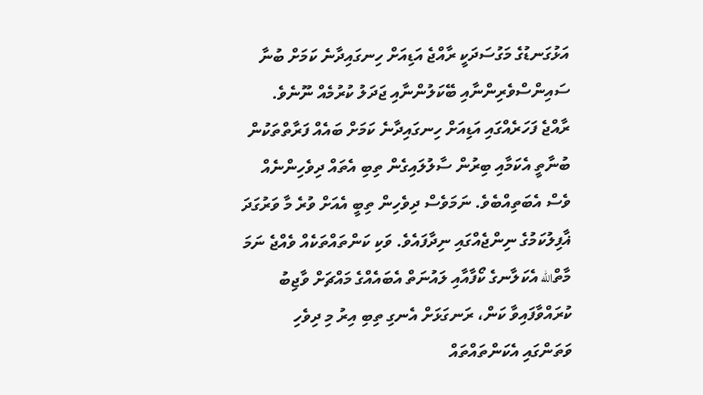އަޅުގަނޑުގެ މަގުސަދަކީ ރާއްޖެ އަޑިއަށް ހިނގައިދާނެ ކަމަށް ބުނާ ސައިންސްވެރިންނާއި ބޭކަލުންނާއި ޖަދަލު ކުރުމެއް ނޫނެވެ.
ރާއްޖެ ފަހަރެއްގައި އަޑިއަށް ހިނގައިދާނެ ކަމަށް ބައެއް ފަރާތްތަކުން ބުނާތީ އެކަމާއި ބިރުން ސާލުލައިގެން ތިބި އެތައް ދިވެހިންނެއް ވެސް އެބަތިއްބެވެ. ނަމަވެސް ދިވެހިން ތިބީ އެއަށް ވުރެ މާ ވަރުގަދަ ޣާފިލުކަމުގެ ނިންޖެއްގައި ނިދާފައެވެ. ވަކި ކަންތައްތަކެއް ވެއްޖެ ނަމަ މާތްالله އެކަލާނގެ ކޯފާއާއި ލައުނަތް އެބައެއްގެ މައްޗަށް ވާޖިބު ކުރައްވާފައިވާ ކަން، ރަނގަޅަށް އެނގި ތިބި އިރު މި ދިވެހި ވަތަންގައި އެކަންތައްތައް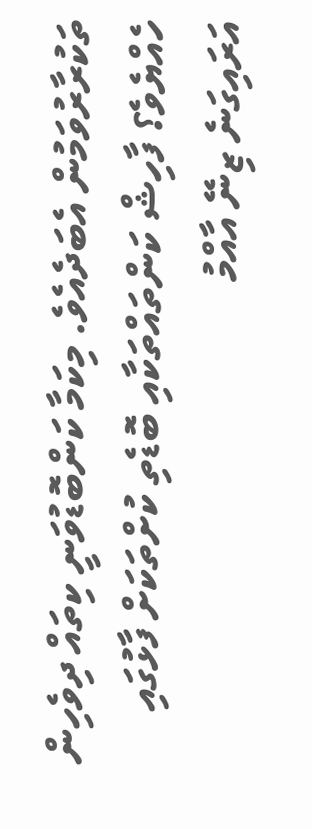ތަކުރާރުވަމުން އެބަދެއެވެ. މިކަމާ ކަންބޮޑުވަނީ ކިތައް ދިވެހިން ހެއްޔެވެ؟ ފާހިޝް ކަންތައްތަކާއި ބޮޑެތި ކުށްތަކަށް ފާޅުގައި އަރައިގަނެ ޒިނޭ އާއްމު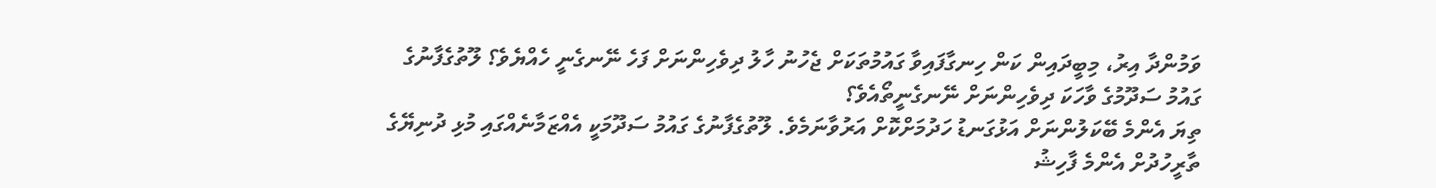ވަމުންދާ އިރު، މިބީދައިން ކަން ހިނގާފައިވާ ގައުމުތަކަށް ޖެހުނު ހާލު ދިވެހިންނަށް ފަހެ ނޭނގެނީ ހެއްޔެވެ؟ ލޫތުގެފާނުގެ ގައުމު ސަދޫމުގެ ވާހަކަ ދިވެހިންނަށް ނޭނގެނީތޯއެވެ؟
ތިޔަ އެންމެ ބޭކަލުންނަށް އަޅުގަނޑު ހަދުމަށްކޮށް އަރުވާނަމެވެ. ލޫތުގެފާނުގެ ގައުމު ސަދޫމަކީ އެއްޒަމާނެއްގައި މުޅި ދުނިޔޭގެ ތާރީހުދުށް އެންމެ ފާހިޝު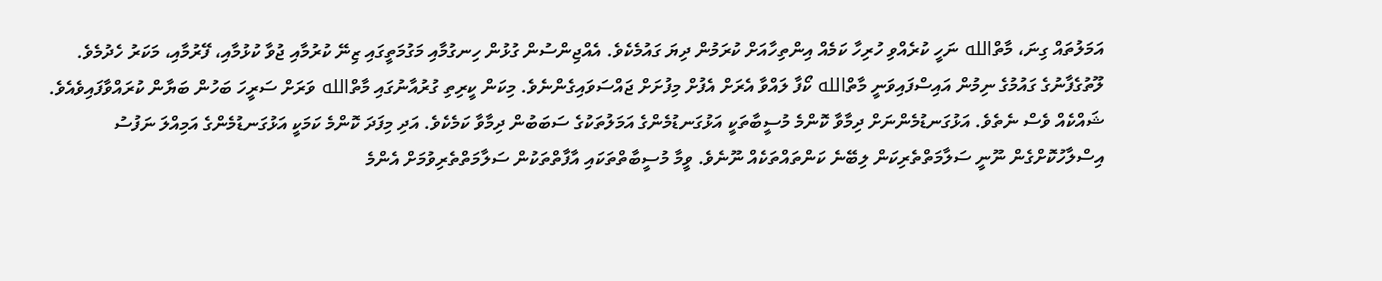އަމަލުތައް ގިނަ، މާތްالله ނަހީ ކުރެއްވި ހުރިހާ ކަމެއް އިންތިހާއަށް ކުރަމުން ދިޔަ ގައުމެކެވެ. އެއްޖިންސުން ގުޅުން ހިނގުމާއި މަގުމަތީގައި ޒިނޭ ކުރުމާއި ޖުވާ ކުޅުމާއި، ފޭރުމާއި، މަކަރު ހެދުމެވެ. ލޫތުގެފާނުގެ ގައުމުގެ ނިމުން އައިސްފައިވަނީ މާތްالله ކޯފާ ލައްވާ އެރަށް އެފުށް މިފުށަށް ޖައްސަވައިގެންނެވެ. މިކަން ކީރިތި ގުރުއާނުގައި މާތްالله ވަރަށް ސަރީހަ ބަހުން ބަޔާން ކުރައްވާފައިވެއެވެ.
ޝައްކެއް ވެސް ނެތެވެ. އަޅުގަނޑުމެންނަށް ދިމާވާ ކޮންމެ މުސީބާތަކީ އަޅުގަނޑުމެންގެ އަމަލުތަކުގެ ސަބަބުން ދިމާވާ ކަމެކެވެ. އަދި މިފަދަ ކޮންމެ ކަމަކީ އަޅުގަނޑުމެންގެ އަމިއްލަ ނަފުސު އިސްލާހުކޮށްގެން ނޫނީ ސަލާމަތްތެރިކަން ލިބޭނެ ކަންތައްތަކެއް ނޫނެވެ. ވީމާ މުސީބާތްތަކައި އާފާތްތަކުން ސަލާމަތްތެރިވުމަށް އެންމެ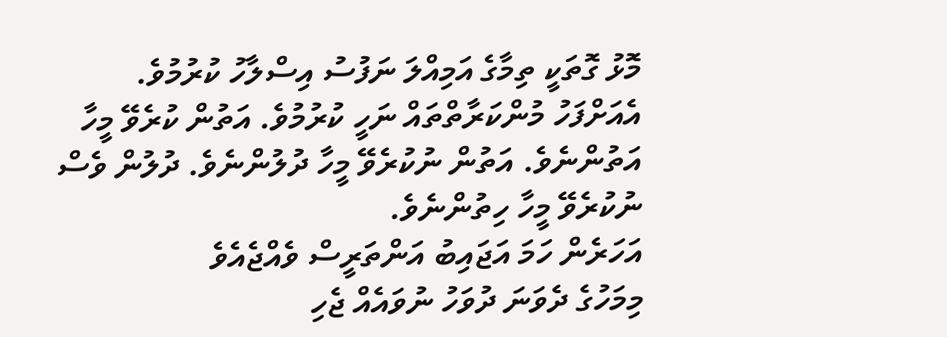މޮޅު ގޮތަކީ ތިމާގެ އަމިއްލަ ނަފުސު އިސްލާހު ކުރުމުވެ. އެއަށްފަހު މުންކަރާތްތައް ނަހީ ކުރުމުވެ. އަތުން ކުރެވޭ މީހާ އަތުންނެވެ. އަތުން ނުކުރެވޭ މީހާ ދުލުންނެވެ. ދުލުން ވެސް ނުކުރެވޭ މީހާ ހިތުންނެވެ.
އަހަރެން ހަމަ އަޖައިބު އަންތަރީސް ވެއްޖެއެވެ
މިމަހުގެ ދެވަނަ ދުވަހު ނުވައެއް ޖެހި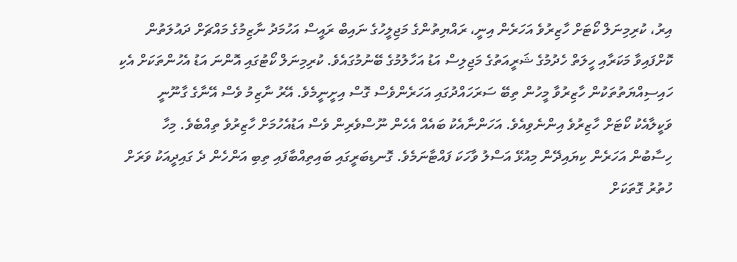އިރު، ކުރިމިނަލް ކޯޓަށް ހާޒިރުވެ އަހަރެން އިނީ، ރައްޔިތުންގެ މަޖިލީހުގެ ނައިބް ރައީސް އަހުމަދު ނާޒިމުގެ މައްޗަށް ދައުލަތުން ކޮށްފައިވާ މަކަރާއި ހީލަތް ހެދުމުގެ ޝަރީއަތުގެ މަޖިލިސް އަޑު އަހާލުމުގެ ބޭނުމުގައެވެ. ކުރިމިނަލް ކޯޓުގައި އޮންނަ އަޑު އެހުންތަކަށް އެކި ހައިސިއްޔަތުތަކުން ހާޒިރުވާ މީހުން ތިބޭ ސަރަހައްދުގައި އަހަރެންވެސް ގޮސް އިށީނީމެވެ. އޭރު ނާޒިމު ވެސް އޭނާގެ ގާނޫނީ ވަކީލާއެކު ކޯޓަށް ހާޒިރުވެ އިންނެވިއެވެ. އަހަންނާއެކު ބައެއް އެހެން ނޫސްވެރިން ވެސް އަޑުއެހުމަށް ހާޒިރުވެ ތިއްބެވެ. މިހާ ހިސާބުން އަހަރެން ކިޔައިދޭން މިއުޅޭ އަސްލު ވާހަކަ ފައްޓާނަމެވެ. ގޮނޑިބަރީގައި ބައިތިއްބާފައި ތިބި އަންހެން ދެ ގައިދީއަކު ވަރަށް ހުތުރު ގޮތަކަށް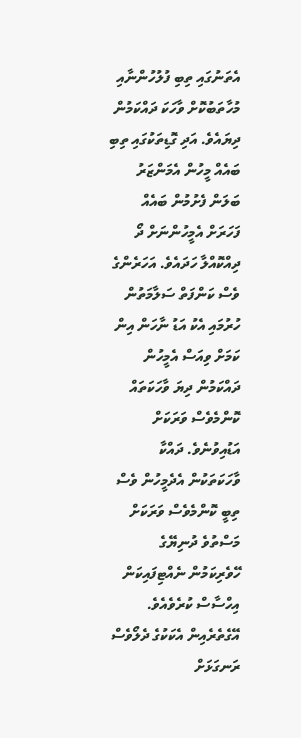އެތަނުގައި ތިބި ފުލުހުންނާއި މުހާތަބުކޮށް ވާހަކަ ދައްކަމުން ދިޔައެވެ. އަދި ގޮޑިތަކުގައި ތިބި ބައެއް މީހުން އެމަންޒަރު ބަލަން ފެށުމުން ބައެއް ފަހަރަށް އެމީހުންނަށް ދޯ ދިއްކޮއްލާ ހަދައެވެ. އަހަރެންގެ ވެސް ކަންފަތް ސަލާމަތުން ހުރުމައި އެކު އަޑު ނާހަން އިން ކަމަށް ވިއަސް އެމީހުން ދައްކަމުން ދިޔަ ވާހަކަތައް ކޮންމެވެސް ވަރަކަށް އަޑުއިވުނެވެ. ދައްކާ ވާހަކަތަކުން އެދެމީހުން ވެސް ތިބީ ކޮންމެވެސް ވަރަކަށް މަސްތުވެ ދުނިޔޭގެ ހޭވެރިކަމުން ނެއްޓިފައިކަން އިހްސާސް ކުރެވެއެވެ. އޭގެތެރެއިން އެކަކުގެ ދެލޯވެސް ރަނގަޅަށް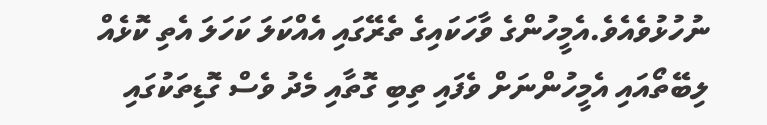ނުހުޅުވެއެވެ.އެމީހުންގެ ވާހަކައިގެ ތެރޭގައި އެއްކަލަ ކަހަލަ އެތި ކޮޅެއް ލިބޭތޯއައި އެމީހުންނަށް ވެފައި ތިބި ގޮތާއި މެދު ވެސް ގޮޑިތަކުގައި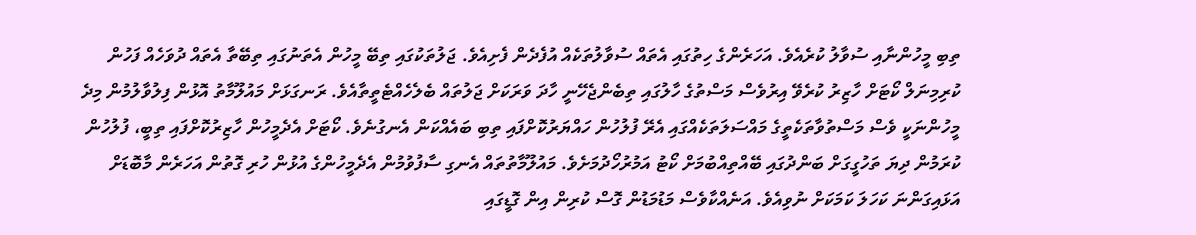ތިބި މީހުންނާއި ސުވާލު ކުރެއެވެ. އަހަރެންގެ ހިތުގައި އެތައް ސުވާލުތަކެއް އުފެދެން ފެށިއެވެ. ޖަލުތަކުގައި ތިބޭ މީހުން އެތަނުގައި ތިބޭތާ އެތައް ދުވަހެއް ފަހުން ކުރިމިނަލް ކޯޓަށް ހާޒިރު ކުރެވޭ އިރުވެސް މަސްތުގެ ހާލުގައި ތިބެންޖެހޭނީ ހާދަ ވަރަކަށް ޖަލުތައް ބެލެހެއްޓެތީތާއެވެ. ރަނގަޅަށް މައުލޫމާތު އޮޅުން ފިލުވާލުމުން މިދެ މީހުންނަކީ ވެސް މަސްތުވާތަކެތީގެ މައްސަލަތަކެއްގައި އެރޭ ފުލުހުން ހައްޔަރުކޮށްފައި ތިބި ބައެއްކަން އެނގުނެވެ. ކޯޓަށް އެދެމީހުން ހާޒިރުކޮށްފައި ތިބީ، ފުލުހުން ކުރަމުން ދިޔަ ތަހުގީގަށް ބަންދުގައި ބޭއްތިއްބުމަށް ކޯޓު އަމުރުހޯދުމަށެވެ. މައުލޫމާތުތައް އެނގި ސާފުވުމުން އެދެމީހުންގެ އުޅުން ހުރި ގޮތުން އަހަރެން މާބޮޑަށް އަޅައިގަންނަ ކަހަލަ ކަމަކަށް ނުވިއެވެ. އަނެއްކާވެސް މަޑުމަޑުން ގޮސް ކުރިން އިން ގޮޑީގައި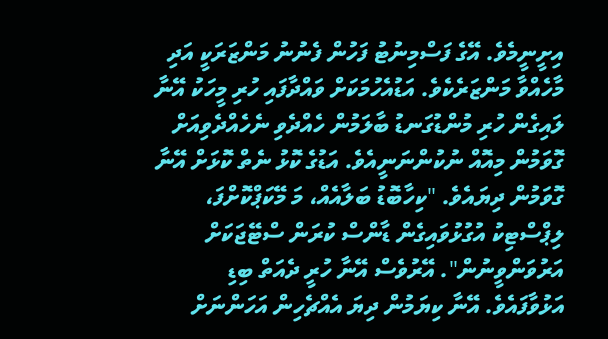އިށީނީމެވެ. އޭގެ ފަސްމިނުޓު ފަހުން ފެނުނު މަންޒަރަކީ އަދި މާހެއްވާ މަންޒަރެކެވެ. އަޑުއެހުމަކަށް ވައްދާފައި ހުރި މީހަކު އޭނާ ލައިގެން ހުރި މުންޑުގަނޑު ބާލަމުން ހެއްދެވި ނެހެއްދެވިއަށް ގޮވަމުން މިއޮއް ނުކުންނަނީއެވެ. އަޑުގެ ކޮޅު ނެތް ކޮޅަށް އޭނާ ގޮވަމުން ދިޔައެވެ. "ކިހާބޮޑު ބަލާއެއް، މަ މޭކަޕްކޮށްފަ، ލިޕްސްޓިކު އުގުޅުވައިގެން ޑާންސް ކުރަން ސްޓޭޖަކަށް އަރުވަންވީނުން". އޭރުވެސް އޭނާ ހުރީ ދެއަތް ބިޑި އަޅުވާފައެވެ. އޭނާ ކިޔަމުން ދިޔަ އެއްޗެހިން އަހަންނަށް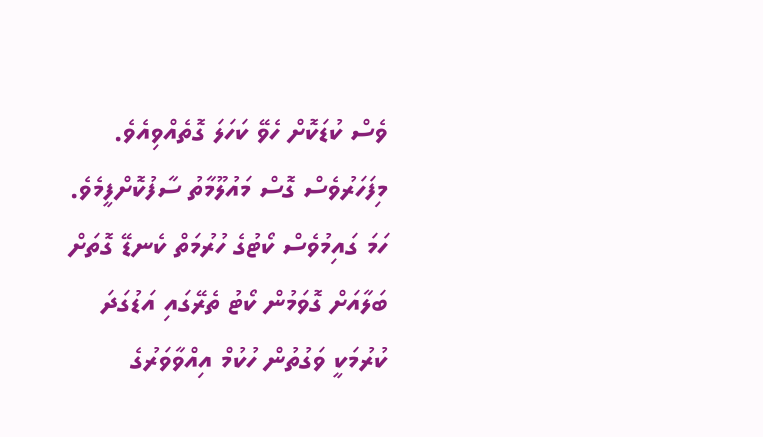ވެސް ކުޑަކޮށް ހެވޭ ކަހަލަ ގޮތެއްވިއެވެ. މިފަހަރުވެސް ގޮސް މައުލޫމާތު ސާފުކޮށްފީމެވެ. ހަމަ ގައިމުވެސް ކޯޓުގެ ހުރުމަތް ކެނޑޭ ގޮތަށް ބަލާއަށް ގޮވަމުން ކޯޓު ތެރޭގައި އަޑުގަދަ ކުރުމަކީ ވަގުތުން ހުކުމް އިއްވާވަރުގެ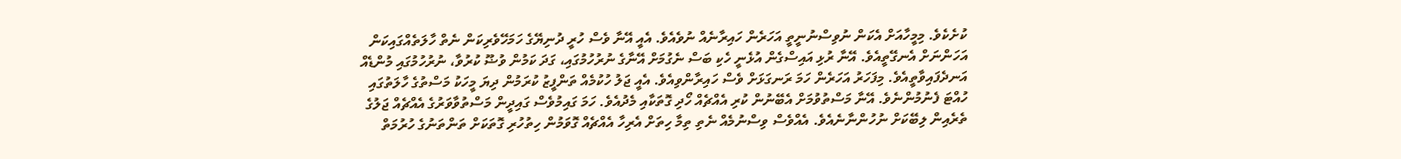ކުށެކެވެ. މިމީހާއަށް އެކަން ނުވިސްނުނީތީ އަހަރެން ހައިރާނެއް ނުވެއެވެ. އެއީ އޭނާ ވެސް ހުރީ ދުނިޔޭގެ ހަމަހޭވެރިކަން ނެތް ހާލަތެއްގައިކަން އަހަންނަށް އެނގޭތީއެވެ. އޭނާ ރުޅި އައިސްގެން އުޅެނީ ހެކި ބަސް ނެގުމަށް އޭނާގެ ނުރުހުމުގައި، ގަދަ ކަމުން ވުޟޫ ކުރުވާ، ނުރުހުމުގައި މުންޑެއް އަނދެފައިވާތީއެވެ. މިފަހަރު އަހަރެން ހަމަ ރަނގަޅަށް ވެސް ހައިރާންވިއެވެ. އެއީ ޖަލު ހުކުމެއް ތަންފީޒު ކުރަމުން ދިޔަ މީހަކު މަސްތުގެ ހާލަތުގައި ހުއްޓަ ފެނުމުންނެވެ. އޭނާ މަސްތުވުމަށް އެބޭނުން ކުރި އެއްޗެއް ހޯދި ގޮތަކާއި މެދުއެވެ. ހަމަ ގައިމުވެސް ގައިދީން މަސްތުވާވަރުގެ އެއްޗެއް ޖަލުގެ ތެރެއިން ލިބޭކަށް ނުހުންނާނެއެވެ. އެއްވެސް ވިސްނުމެއް ނެތި ތިމާ ހިތަށް އެރިހާ އެއްޗެއް ގޮވަމުން ހިތުހުރި ގޮތަކަށް ތަންތަނުގެ ހުރުމަތް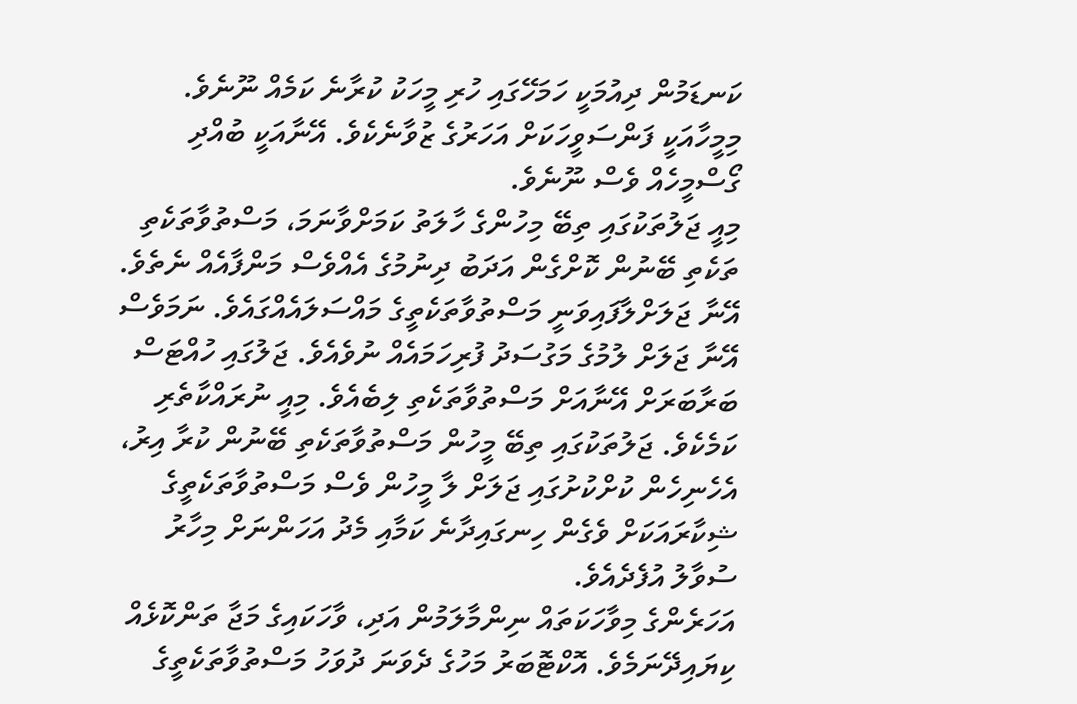ކަނޑަމުން ދިއުމަކީ ހަމަހޭގައި ހުރި މީހަކު ކުރާނެ ކަމެއް ނޫނެވެ. މިމީހާއަކީ ފަންސަވީހަކަށް އަހަރުގެ ޒުވާނެކެވެ. އޭނާއަކީ ބުއްދި ގޯސްމީހެއް ވެސް ނޫނެވެ.
މިއީ ޖަލުތަކުގައި ތިބޭ މިހުންގެ ހާލަތު ކަމަށްވާނަމަ، މަސްތުވާތަކެތި ތަކެތި ބޭނުން ކޮށްގެން އަދަބު ދިނުމުގެ އެއްވެސް މަންފާއެއް ނެތެވެ. އޭނާ ޖަލަށްލާފައިވަނީ މަސްތުވާތަކެތީގެ މައްސަލައެއްގައެވެ. ނަމަވެސް އޭނާ ޖަލަށް ލުމުގެ މަގުސަދު ފުރިހަމައެއް ނުވެއެވެ. ޖަލުގައި ހުއްޓަސް ބަރާބަރަށް އޭނާއަށް މަސްތުވާތަކެތި ލިބެއެވެ. މިއީ ނުރައްކާތެރި ކަމެކެވެ. ޖަލުތަކުގައި ތިބޭ މީހުން މަސްތުވާތަކެތި ބޭނުން ކުރާ އިރު، އެހެނިހެން ކުށްކުށުގައި ޖަލަށް ލާ މީހުން ވެސް މަސްތުވާތަކެތީގެ ޝިކާރައަކަށް ވެގެން ހިނގައިދާނެ ކަމާއި މެދު އަހަންނަށް މިހާރު ސުވާލު އުފެދެއެވެ.
އަހަރެންގެ މިވާހަކަތައް ނިންމާލަމުން އަދި، ވާހަކައިގެ މަޖާ ތަންކޮޅެއް ކިޔައިދޭނަމެވެ. އޮކްޓޮބަރު މަހުގެ ދެވަނަ ދުވަހު މަސްތުވާތަކެތީގެ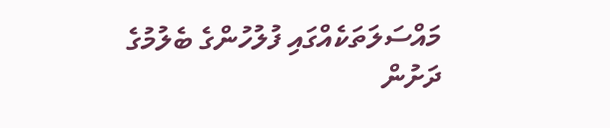މައްސަލަތަކެއްގައި ފުލުހުންގެ ބެލުމުގެ ދަށުން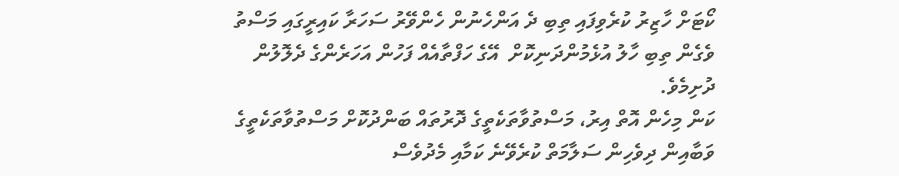ކޯޓަށް ހާޒިރު ކުރެވިފައި ތިބި ދެ އަންހެނުން ހެންވޭރު ސަހަރާ ކައިރީގައި މަސްތު  ވެގެން ތިބި ހާލު އުޅެމުންދަނިކޮށް  އޭގެ ހަފްތާއެއް ފަހުން އަހަރެންގެ ދެލޮލުން ދުށިމެވެ.
ކަން މިހެން އޮތް އިރު، މަސްތުވާތަކެތީގެ ދޮރުތައް ބަންދުކޮށް މަސްތުވާތަކެތީގެ ވަބާއިން ދިވެހިން ސަލާމަތް ކުރެވޭނެ ކަމާއި މެދުވެސް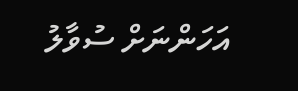އަހަންނަށް ސުވާލު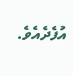އުފެދެއެވެ.